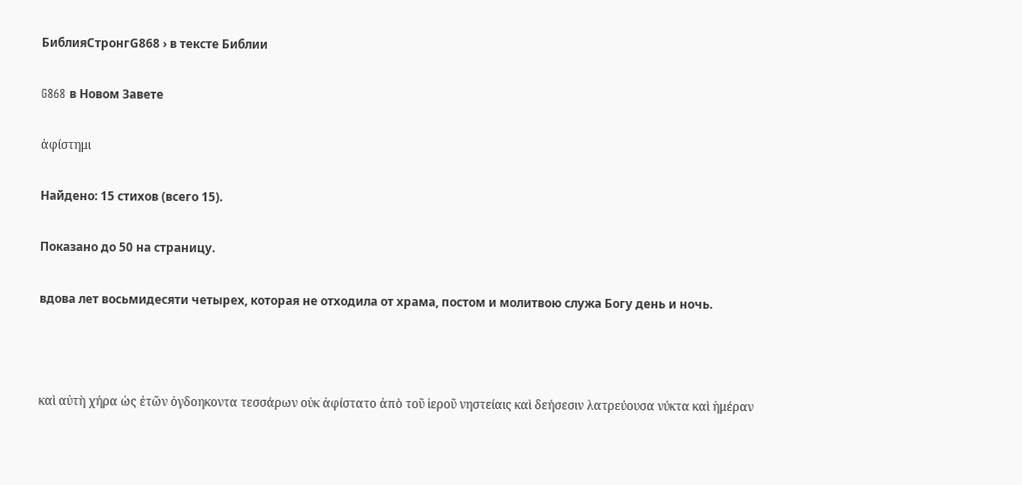БиблияСтронгG868 › в тексте Библии

G868 в Новом Завете

ἀφίστημι

Найдено: 15 стихов (всего 15).

Показано до 50 на страницу.

вдова лет восьмидесяти четырех, которая не отходила от храма, постом и молитвою служа Богу день и ночь.



καὶ αὐτὴ χήρα ὡς ἐτῶν ὀγδοηκοντα τεσσάρων οὐκ ἀφίστατο ἀπὸ τοῦ ἱεροῦ νηστείαις καὶ δεήσεσιν λατρεύουσα νύκτα καὶ ἡμέραν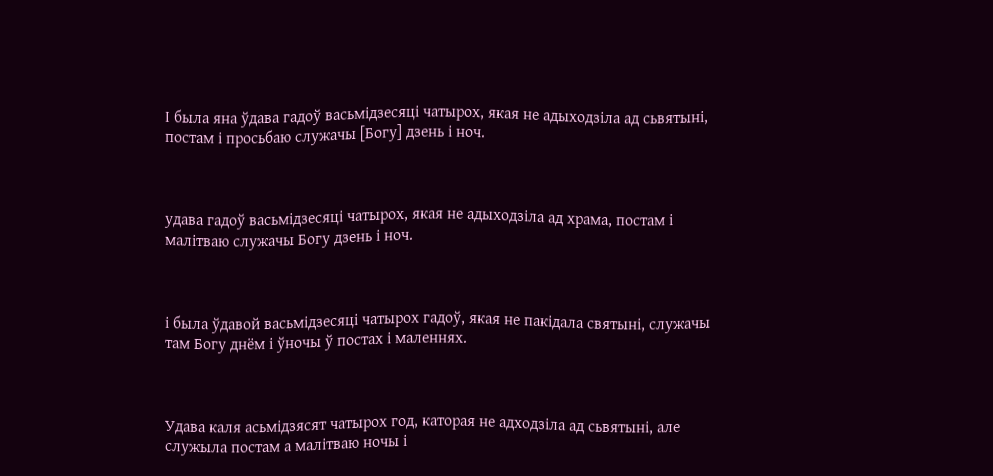І была яна ўдава гадоў васьмідзесяці чатырох, якая не адыходзіла ад сьвятыні, постам і просьбаю служачы [Богу] дзень і ноч.



удава гадоў васьмідзесяці чатырох, якая не адыходзіла ад храма, постам і малітваю служачы Богу дзень і ноч.



і была ўдавой васьмідзесяці чатырох гадоў, якая не пакідала святыні, служачы там Богу днём і ўночы ў постах і маленнях.



Удава каля асьмідзясят чатырох год, каторая не адходзіла ад сьвятыні, але служыла постам а малітваю ночы і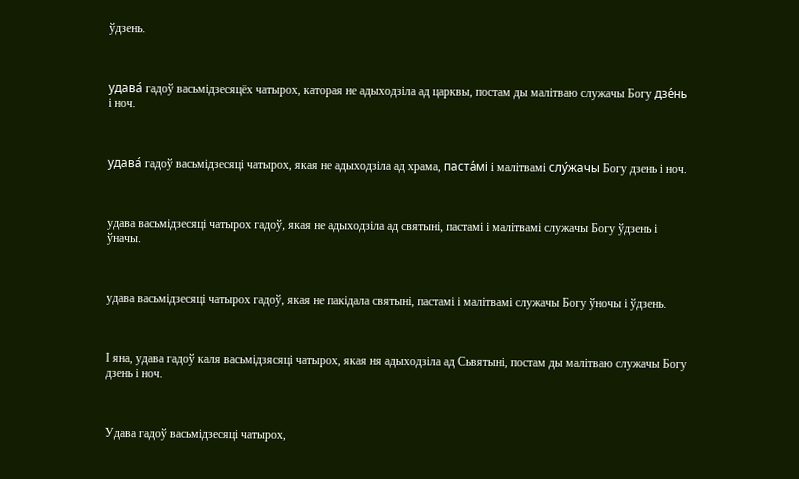ўдзень.



удава́ гадоў васьмідзесяцёх чатырох, каторая не адыходзіла ад царквы, постам ды малітваю служачы Богу дзе́нь і ноч.



удава́ гадоў васьмідзесяці чатырох, якая не адыходзіла ад храма, паста́мі і малітвамі слу́жачы Богу дзень і ноч.



удава васьмідзесяці чатырох гадоў, якая не адыходзіла ад святыні, пастамі і малітвамі служачы Богу ўдзень і ўначы.



удава васьмідзесяці чатырох гадоў, якая не пакідала святыні, пастамі і малітвамі служачы Богу ўночы і ўдзень.



І яна, удава гадоў каля васьмідзясяці чатырох, якая ня адыходзіла ад Сьвятыні, постам ды малітваю служачы Богу дзень і ноч.



Удава гадоў васьмідзесяці чатырох,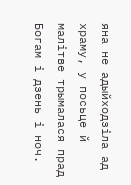яна не адыйходзіла ад храму, у посьце й малітве трымалася прад Богам і дзень і ноч.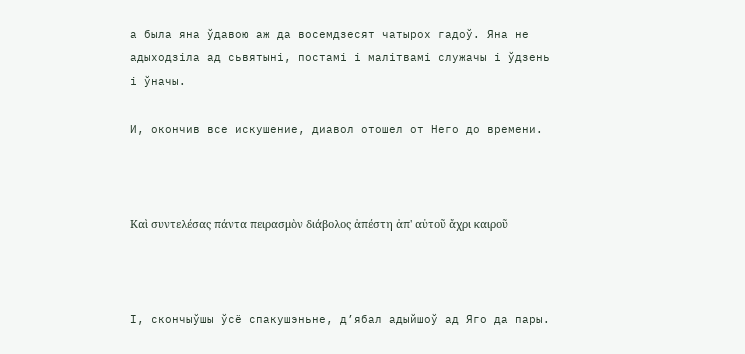а была яна ўдавою аж да восемдзесят чатырох гадоў. Яна не адыходзіла ад сьвятыні, постамі і малітвамі служачы і ўдзень і ўначы.

И, окончив все искушение, диавол отошел от Него до времени.



Καὶ συντελέσας πάντα πειρασμὸν διάβολος ἀπέστη ἀπ' αὐτοῦ ἄχρι καιροῦ



І, скончыўшы ўсё спакушэньне, д’ябал адыйшоў ад Яго да пары.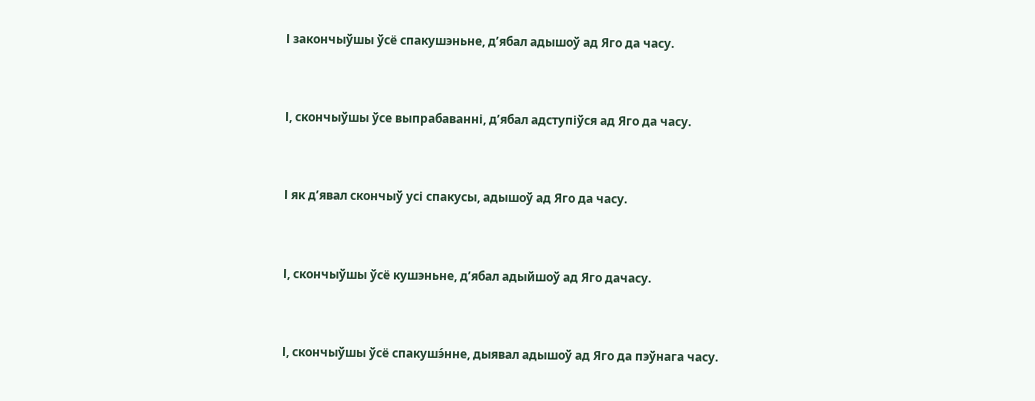І закончыўшы ўсё спакушэньне, д’ябал адышоў ад Яго да часу.



І, скончыўшы ўсе выпрабаванні, д’ябал адступіўся ад Яго да часу.



І як д’явал скончыў усі спакусы, адышоў ад Яго да часу.



І, скончыўшы ўсё кушэньне, д’ябал адыйшоў ад Яго дачасу.



І, скончыўшы ўсё спакушэ́нне, дыявал адышоў ад Яго да пэўнага часу.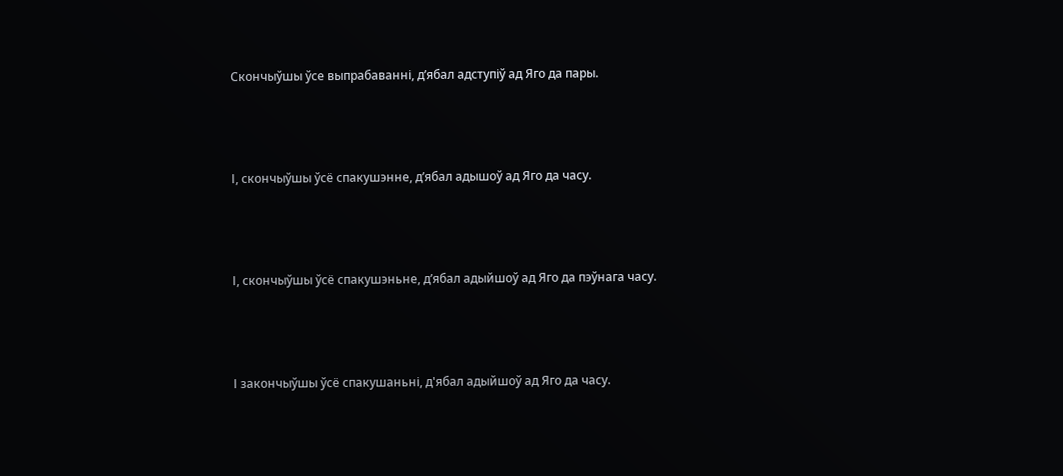Скончыўшы ўсе выпрабаванні, д’ябал адступіў ад Яго да пары.



І, скончыўшы ўсё спакушэнне, д’ябал адышоў ад Яго да часу.



І, скончыўшы ўсё спакушэньне, д’ябал адыйшоў ад Яго да пэўнага часу.



І закончыўшы ўсё спакушаньні, д'ябал адыйшоў ад Яго да часу.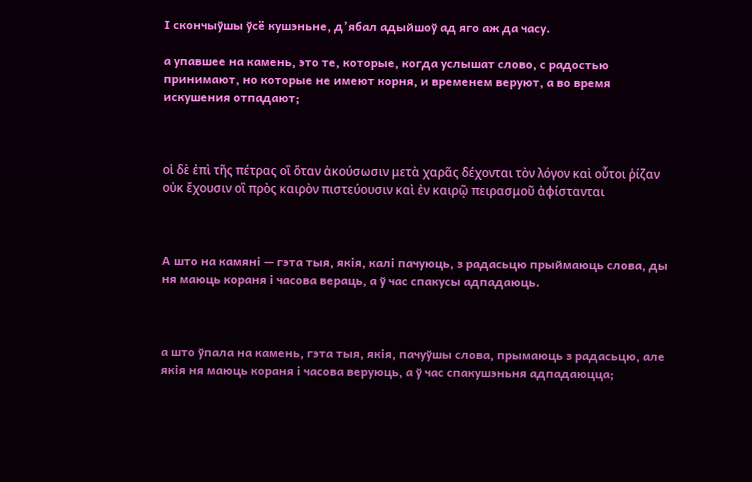І скончыўшы ўсё кушэньне, д’ябал адыйшоў ад яго аж да часу.

а упавшее на камень, это те, которые, когда услышат слово, с радостью принимают, но которые не имеют корня, и временем веруют, а во время искушения отпадают;



οἱ δὲ ἐπὶ τῆς πέτρας οἳ ὅταν ἀκούσωσιν μετὰ χαρᾶς δέχονται τὸν λόγον καὶ οὗτοι ῥίζαν οὐκ ἔχουσιν οἳ πρὸς καιρὸν πιστεύουσιν καὶ ἐν καιρῷ πειρασμοῦ ἀφίστανται



А што на камяні — гэта тыя, якія, калі пачуюць, з радасьцю прыймаюць слова, ды ня маюць кораня і часова вераць, а ў час спакусы адпадаюць.



а што ўпала на камень, гэта тыя, якія, пачуўшы слова, прымаюць з радасьцю, але якія ня маюць кораня і часова веруюць, а ў час спакушэньня адпадаюцца;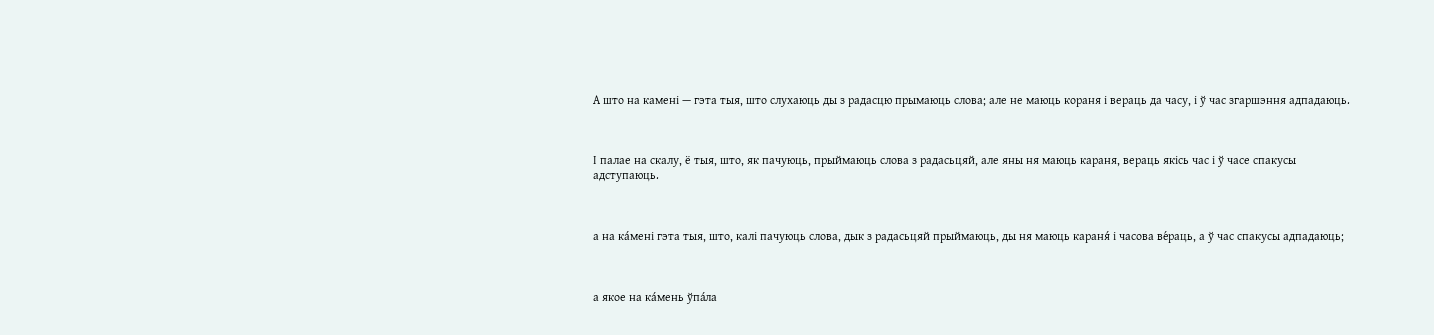А што на камені — гэта тыя, што слухаюць ды з радасцю прымаюць слова; але не маюць кораня і вераць да часу, і ў час згаршэння адпадаюць.



І палае на скалу, ё тыя, што, як пачуюць, прыймаюць слова з радасьцяй, але яны ня маюць караня, вераць якісь час і ў часе спакусы адступаюць.



а на ка́мені гэта тыя, што, калі пачуюць слова, дык з радасьцяй прыймаюць, ды ня маюць караня́ і часова ве́раць, а ў час спакусы адпадаюць;



а якое на ка́мень ўпа́ла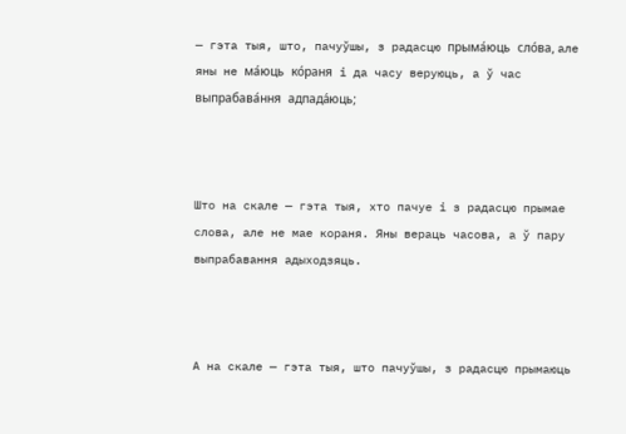— гэта тыя, што, пачуўшы, з радасцю прыма́юць сло́ва, але яны не ма́юць ко́раня і да часу веруюць, а ў час выпрабава́ння адпада́юць;



Што на скале — гэта тыя, хто пачуе і з радасцю прымае слова, але не мае кораня. Яны вераць часова, а ў пару выпрабавання адыходзяць.



А на скале — гэта тыя, што пачуўшы, з радасцю прымаюць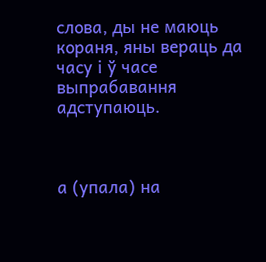слова, ды не маюць кораня, яны вераць да часу і ў часе выпрабавання адступаюць.



а (упала) на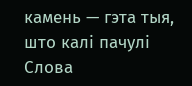камень — гэта тыя, што калі пачулі Слова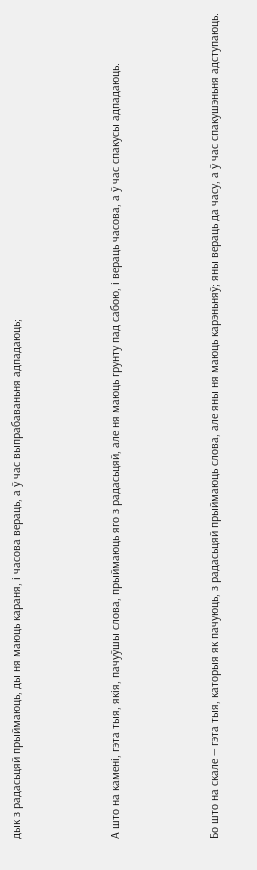дык з радасьцяй прыймаюць, ды ня маюць караня, і часова вераць, а ў час выпрабаваньня адпадаюць;



А што на камені, гэта тыя, якія, пачуўшы слова, прыймаюць яго з радасьцяй, але ня маюць грунту пад сабою, і вераць часова, а ў час спакусы адпадаюць.



Бо што на скале — гэта тыя, каторыя як пачуюць, з радасьцяй прыймаюць слова, але яны ня маюць карэньняў; яны вераць да часу, а ў час спакушэньня адступаюць.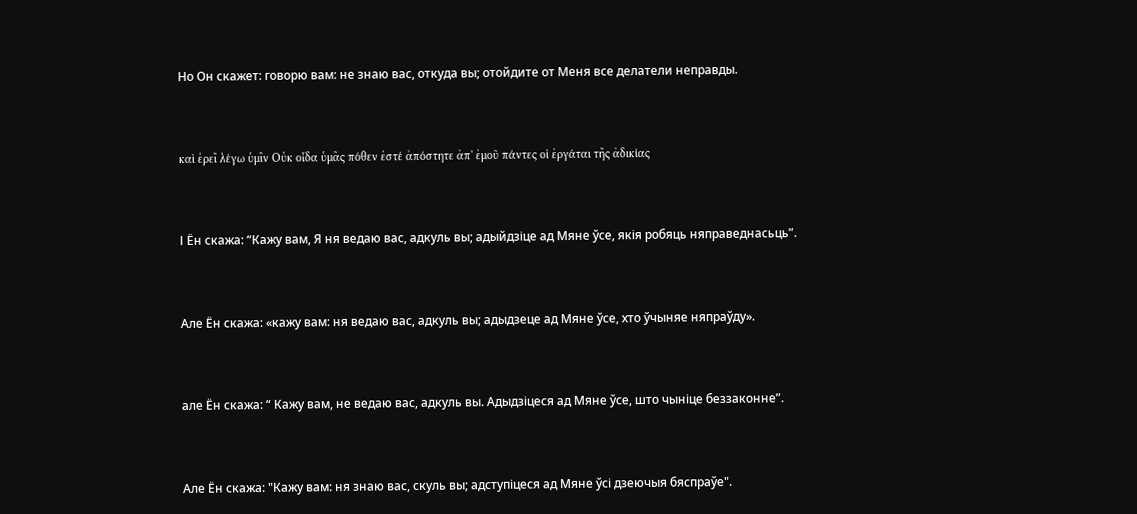Но Он скажет: говорю вам: не знаю вас, откуда вы; отойдите от Меня все делатели неправды.



καὶ ἐρεῖ λέγω ὑμῖν Οὐκ οἶδα ὑμᾶς πόθεν ἐστέ ἀπόστητε ἀπ' ἐμοῦ πάντες οἱ ἐργάται τῆς ἀδικίας



І Ён скажа: “Кажу вам, Я ня ведаю вас, адкуль вы; адыйдзіце ад Мяне ўсе, якія робяць няправеднасьць”.



Але Ён скажа: «кажу вам: ня ведаю вас, адкуль вы; адыдзеце ад Мяне ўсе, хто ўчыняе няпраўду».



але Ён скажа: “ Кажу вам, не ведаю вас, адкуль вы. Адыдзіцеся ад Мяне ўсе, што чыніце беззаконне”.



Але Ён скажа: "Кажу вам: ня знаю вас, скуль вы; адступіцеся ад Мяне ўсі дзеючыя бяспраўе".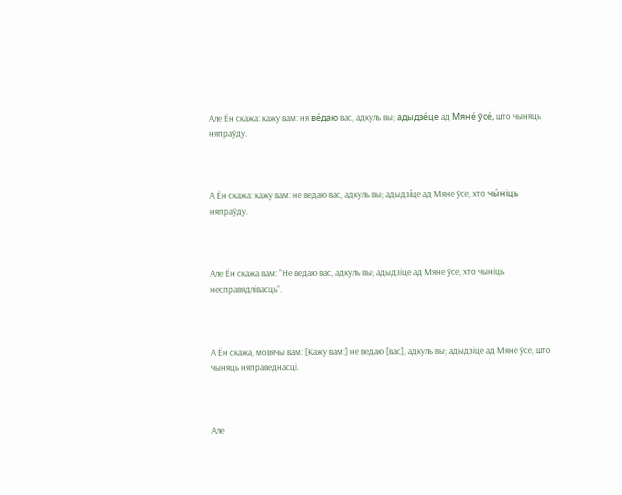Але Ён скажа: кажу вам: ня ве́даю вас, адкуль вы; адыдзе́це ад Мяне́ ўсе́, што чыняць няпраўду.



А Ён скажа: кажу вам: не ведаю вас, адкуль вы; адыдзíце ад Мяне ўсе, хто чы́ніць няпраўду.



Але Ён скажа вам: “Не ведаю вас, адкуль вы; адыдзіце ад Мяне ўсе, хто чыніць несправядлівасць”.



А Ён скажа, мовячы вам: [Кажу вам:] не ведаю [вас], адкуль вы; адыдзіце ад Мяне ўсе, што чыняць няправеднасці.



Але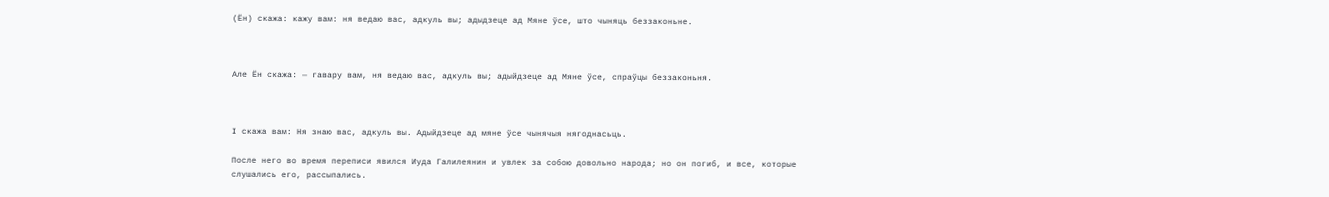(Ён) скажа: кажу вам: ня ведаю вас, адкуль вы; адыдзеце ад Мяне ўсе, што чыняць беззаконьне.



Але Ён скажа: — гавару вам, ня ведаю вас, адкуль вы; адыйдзеце ад Мяне ўсе, спраўцы беззаконьня.



І скажа вам: Ня знаю вас, адкуль вы. Адыйдзеце ад мяне ўсе чынячыя нягоднасьць.

После него во время переписи явился Иуда Галилеянин и увлек за собою довольно народа; но он погиб, и все, которые слушались его, рассыпались.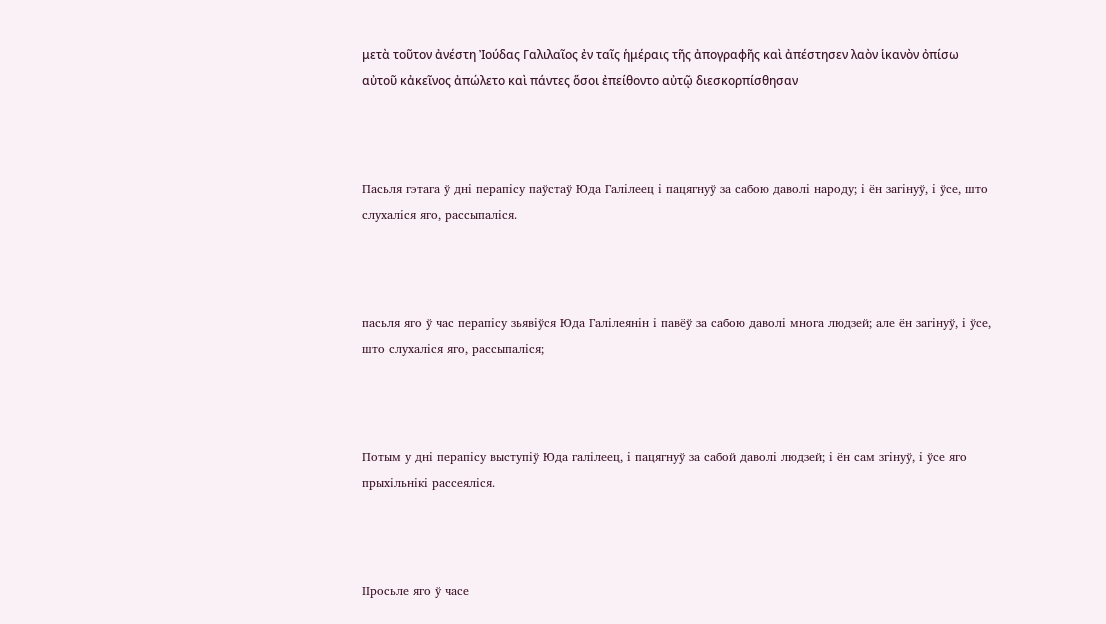μετὰ τοῦτον ἀνέστη Ἰούδας Γαλιλαῖος ἐν ταῖς ἡμέραις τῆς ἀπογραφῆς καὶ ἀπέστησεν λαὸν ἱκανὸν ὀπίσω αὐτοῦ κἀκεῖνος ἀπώλετο καὶ πάντες ὅσοι ἐπείθοντο αὐτῷ διεσκορπίσθησαν



Пасьля гэтага ў дні перапісу паўстаў Юда Галілеец і пацягнуў за сабою даволі народу; і ён загінуў, і ўсе, што слухаліся яго, рассыпаліся.



пасьля яго ў час перапісу зьявіўся Юда Галілеянін і павёў за сабою даволі многа людзей; але ён загінуў, і ўсе, што слухаліся яго, рассыпаліся;



Потым у дні перапісу выступіў Юда галілеец, і пацягнуў за сабой даволі людзей; і ён сам згінуў, і ўсе яго прыхільнікі рассеяліся.



ІІросьле яго ў часе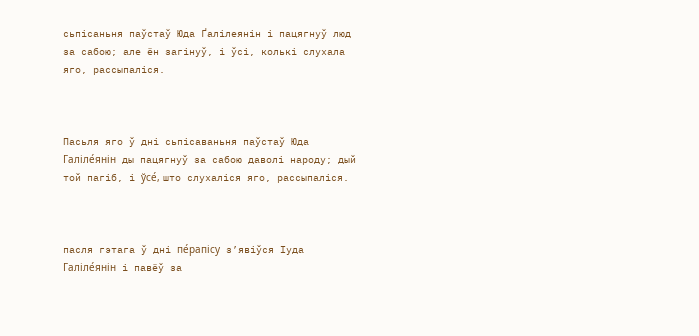сьпісаньня паўстаў Юда Ґалілеянін і пацягнуў люд за сабою; але ён загінуў, і ўсі, колькі слухала яго, рассыпаліся.



Пасьля яго ў дні сьпісаваньня паўстаў Юда Галіле́янін ды пацягнуў за сабою даволі народу; дый той пагіб, і ўсе́, што слухаліся яго, рассыпаліся.



пасля гэтага ў дні пе́рапісу з’явіўся Іуда Галіле́янін і павёў за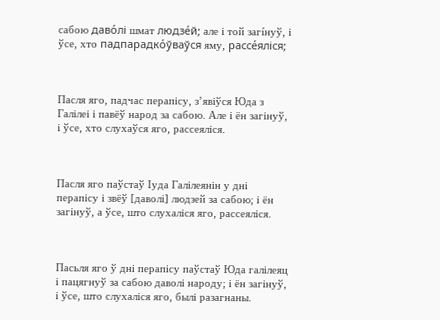сабою даво́лі шмат людзе́й; але і той загíнуў, і ўсе, хто падпарадко́ўваўся яму, рассе́яліся;



Пасля яго, падчас перапісу, з’явіўся Юда з Галілеі і павёў народ за сабою. Але і ён загінуў, і ўсе, хто слухаўся яго, рассеяліся.



Пасля яго паўстаў Іуда Галілеянін у дні перапісу і звёў [даволі] людзей за сабою; і ён загінуў, а ўсе, што слухаліся яго, рассеяліся.



Пасьля яго ў дні перапісу паўстаў Юда галілеяц і пацягнуў за сабою даволі народу; і ён загінуў, і ўсе, што слухаліся яго, былі разагнаны.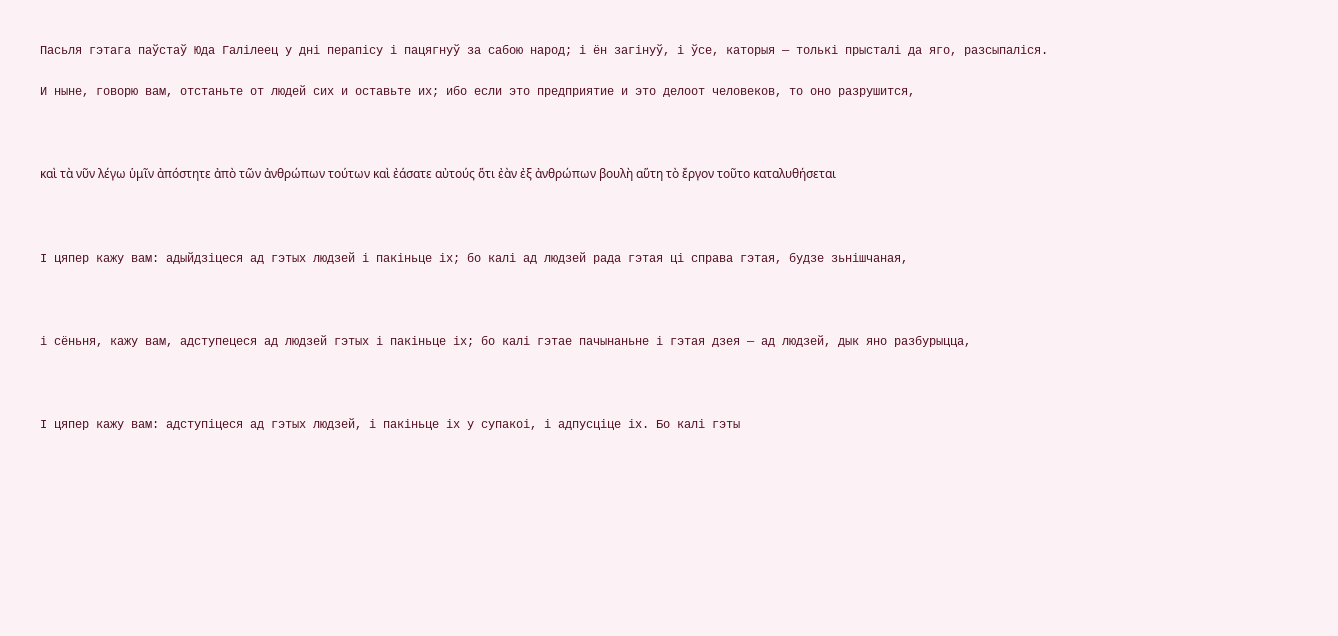Пасьля гэтага паўстаў Юда Галілеец у дні перапісу і пацягнуў за сабою народ; і ён загінуў, і ўсе, каторыя — толькі прысталі да яго, разсыпаліся.

И ныне, говорю вам, отстаньте от людей сих и оставьте их; ибо если это предприятие и это делоот человеков, то оно разрушится,



καὶ τὰ νῦν λέγω ὑμῖν ἀπόστητε ἀπὸ τῶν ἀνθρώπων τούτων καὶ ἐάσατε αὐτούς ὅτι ἐὰν ἐξ ἀνθρώπων βουλὴ αὕτη τὸ ἔργον τοῦτο καταλυθήσεται



І цяпер кажу вам: адыйдзіцеся ад гэтых людзей і пакіньце іх; бо калі ад людзей рада гэтая ці справа гэтая, будзе зьнішчаная,



і сёньня, кажу вам, адступецеся ад людзей гэтых і пакіньце іх; бо калі гэтае пачынаньне і гэтая дзея — ад людзей, дык яно разбурыцца,



І цяпер кажу вам: адступіцеся ад гэтых людзей, і пакіньце іх у супакоі, і адпусціце іх. Бо калі гэты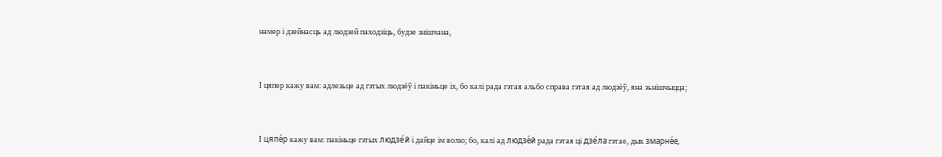намер і дзейнасць ад людзей паходзіць, будзе знішчана,



І цяпер кажу вам: адлезьце ад гэтых людзёў і пакіньце іх, бо калі рада гэтая альбо справа гэтая ад людзёў, яна зьнішчыцца;



І цяпе́р кажу вам: пакіньце гэтых людзе́й і дайце ім волю; бо, калі ад людзе́й рада гэтая ці дзе́ла гэтае, дык змарне́е,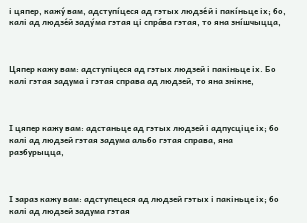і цяпер, кажу́ вам, адступíцеся ад гэтых людзе́й і пакíньце іх; бо, калі ад людзе́й заду́ма гэтая ці спра́ва гэтая, то яна знíшчыцца,



Цяпер кажу вам: адступіцеся ад гэтых людзей і пакіньце іх. Бо калі гэтая задума і гэтая справа ад людзей, то яна знікне,



І цяпер кажу вам: адстаньце ад гэтых людзей і адпусціце іх; бо калі ад людзей гэтая задума альбо гэтая справа, яна разбурыцца,



І зараз кажу вам: адступецеся ад людзей гэтых і пакіньце іх; бо калі ад людзей задума гэтая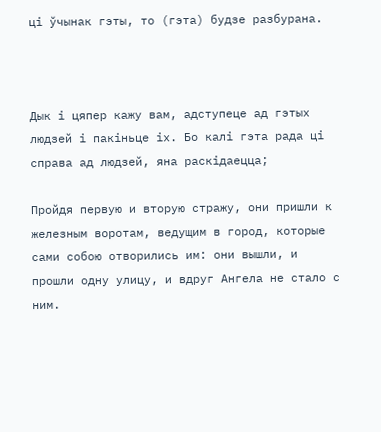ці ўчынак гэты, то (гэта) будзе разбурана.



Дык і цяпер кажу вам, адступеце ад гэтых людзей і пакіньце іх. Бо калі гэта рада ці справа ад людзей, яна раскідаецца;

Пройдя первую и вторую стражу, они пришли к железным воротам, ведущим в город, которые сами собою отворились им: они вышли, и прошли одну улицу, и вдруг Ангела не стало с ним.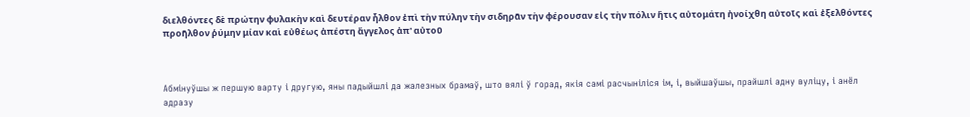διελθόντες δὲ πρώτην φυλακὴν καὶ δευτέραν ἦλθον ἐπὶ τὴν πύλην τὴν σιδηρᾶν τὴν φέρουσαν εἰς τὴν πόλιν ἥτις αὐτομάτη ἠνοίχθη αὐτοῖς καὶ ἐξελθόντες προῆλθον ῥύμην μίαν καὶ εὐθέως ἀπέστη ἄγγελος ἀπ' αὐτοῦ



Абмінуўшы ж першую варту і другую, яны падыйшлі да жалезных брамаў, што вялі ў горад, якія самі расчыніліся ім, і, выйшаўшы, прайшлі адну вуліцу, і анёл адразу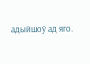адыйшоў ад яго.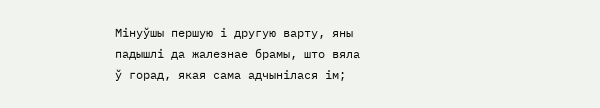Мінуўшы першую і другую варту, яны падышлі да жалезнае брамы, што вяла ў горад, якая сама адчынілася ім;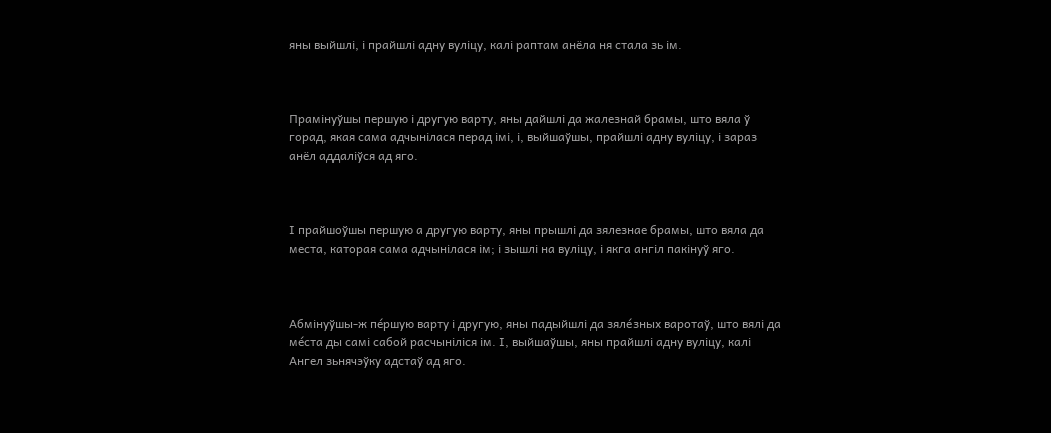яны выйшлі, і прайшлі адну вуліцу, калі раптам анёла ня стала зь ім.



Прамінуўшы першую і другую варту, яны дайшлі да жалезнай брамы, што вяла ў горад, якая сама адчынілася перад імі, і, выйшаўшы, прайшлі адну вуліцу, і зараз анёл аддаліўся ад яго.



І прайшоўшы першую а другую варту, яны прышлі да зялезнае брамы, што вяла да места, каторая сама адчынілася ім; і зышлі на вуліцу, і якга ангіл пакінуў яго.



Абмінуўшы-ж пе́ршую варту і другую, яны падыйшлі да зяле́зных варотаў, што вялі да ме́ста ды самі сабой расчыніліся ім. І, выйшаўшы, яны прайшлі адну вуліцу, калі Ангел зьнячэўку адстаў ад яго.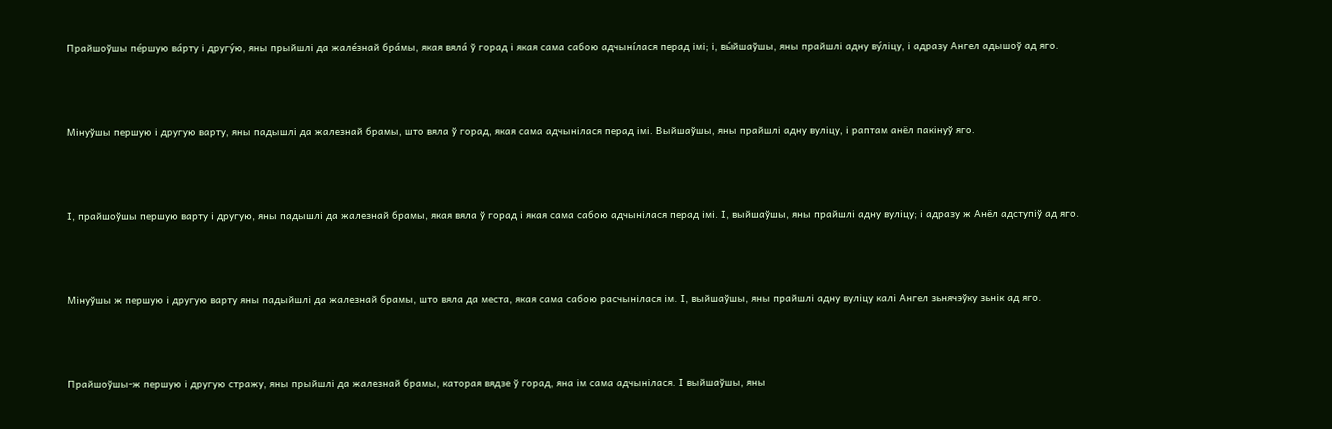Прайшоўшы пе́ршую ва́рту і другу́ю, яны прыйшлі да жале́знай бра́мы, якая вяла́ ў горад і якая сама сабою адчынíлася перад імі; і, вы́йшаўшы, яны прайшлі адну ву́ліцу, і адразу Ангел адышоў ад яго.



Мінуўшы першую і другую варту, яны падышлі да жалезнай брамы, што вяла ў горад, якая сама адчынілася перад імі. Выйшаўшы, яны прайшлі адну вуліцу, і раптам анёл пакінуў яго.



І, прайшоўшы першую варту і другую, яны падышлі да жалезнай брамы, якая вяла ў горад і якая сама сабою адчынілася перад імі. І, выйшаўшы, яны прайшлі адну вуліцу; і адразу ж Анёл адступіў ад яго.



Мінуўшы ж першую і другую варту яны падыйшлі да жалезнай брамы, што вяла да места, якая сама сабою расчынілася ім. І, выйшаўшы, яны прайшлі адну вуліцу калі Ангел зьнячэўку зьнік ад яго.



Прайшоўшы-ж першую і другую стражу, яны прыйшлі да жалезнай брамы, каторая вядзе ў горад, яна ім сама адчынілася. І выйшаўшы, яны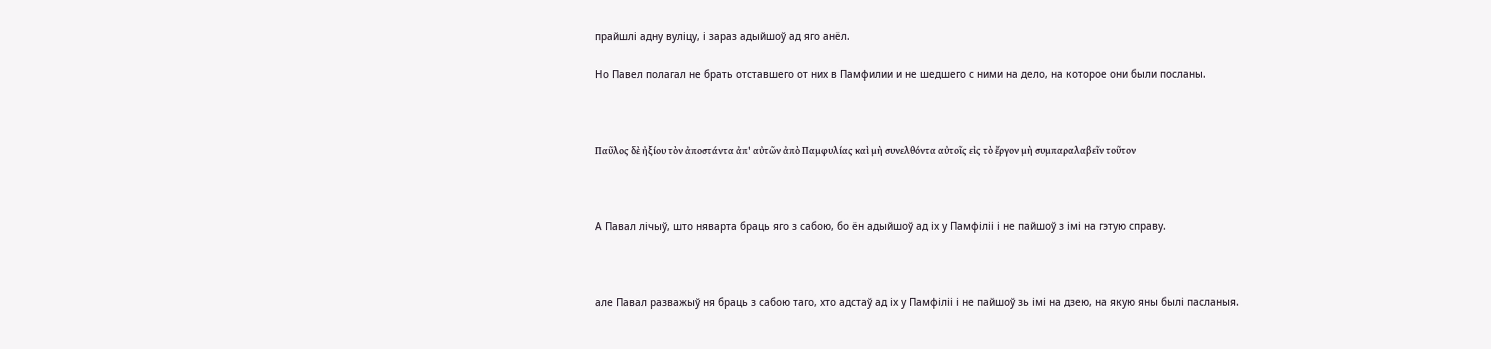прайшлі адну вуліцу, і зараз адыйшоў ад яго анёл.

Но Павел полагал не брать отставшего от них в Памфилии и не шедшего с ними на дело, на которое они были посланы.



Παῦλος δὲ ἠξίου τὸν ἀποστάντα ἀπ' αὐτῶν ἀπὸ Παμφυλίας καὶ μὴ συνελθόντα αὐτοῖς εἰς τὸ ἔργον μὴ συμπαραλαβεῖν τοῦτον



А Павал лічыў, што няварта браць яго з сабою, бо ён адыйшоў ад іх у Памфіліі і не пайшоў з імі на гэтую справу.



але Павал разважыў ня браць з сабою таго, хто адстаў ад іх у Памфіліі і не пайшоў зь імі на дзею, на якую яны былі пасланыя.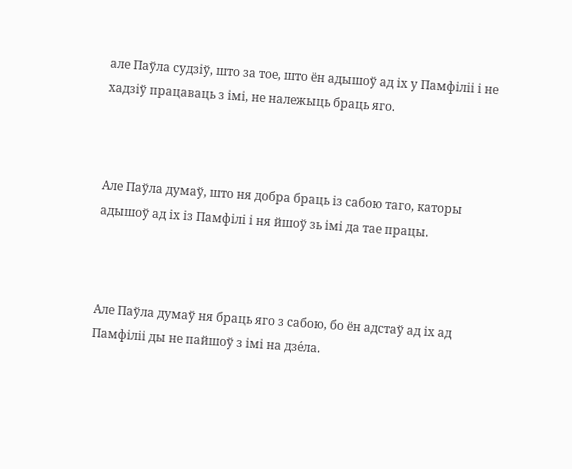але Паўла судзіў, што за тое, што ён адышоў ад іх у Памфіліі і не хадзіў працаваць з імі, не належыць браць яго.



Але Паўла думаў, што ня добра браць із сабою таго, каторы адышоў ад іх із Памфілі і ня йшоў зь імі да тае працы.



Але Паўла думаў ня браць яго з сабою, бо ён адстаў ад іх ад Памфіліі ды не пайшоў з імі на дзе́ла.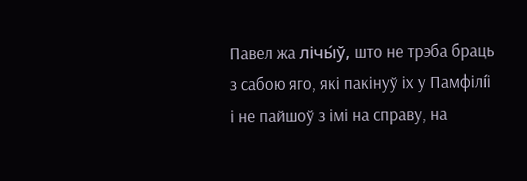Павел жа лічы́ў, што не трэба браць з сабою яго, які пакінуў іх у Памфілíі і не пайшоў з імі на справу, на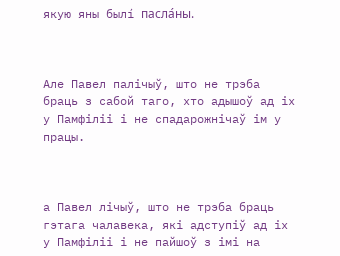якую яны былí пасла́ны.



Але Павел палічыў, што не трэба браць з сабой таго, хто адышоў ад іх у Памфіліі і не спадарожнічаў ім у працы.



а Павел лічыў, што не трэба браць гэтага чалавека, які адступіў ад іх у Памфіліі і не пайшоў з імі на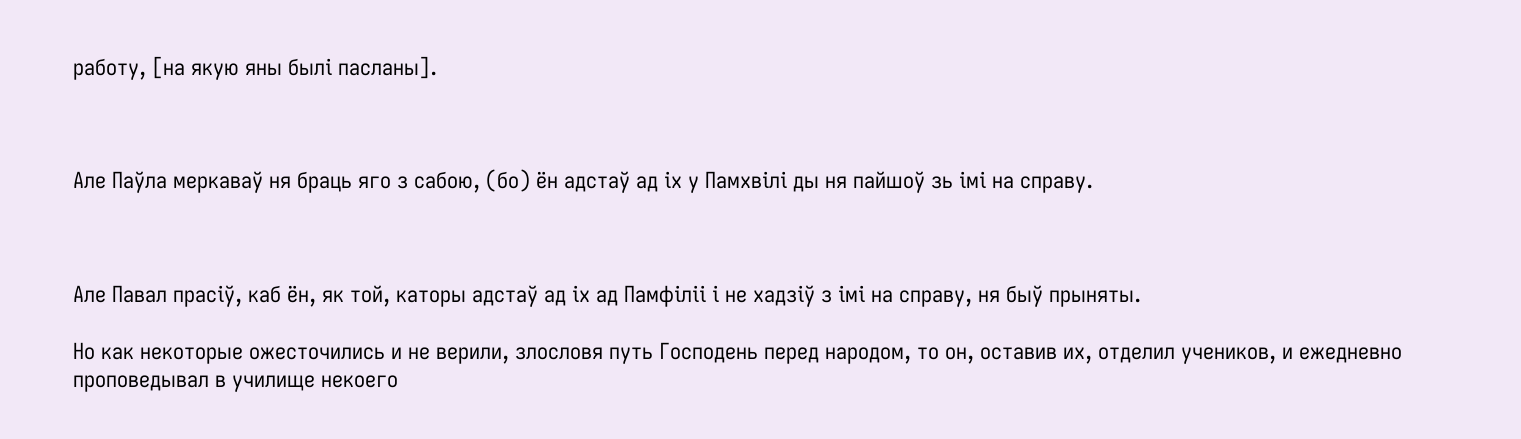работу, [на якую яны былі пасланы].



Але Паўла меркаваў ня браць яго з сабою, (бо) ён адстаў ад іх у Памхвілі ды ня пайшоў зь імі на справу.



Але Павал прасіў, каб ён, як той, каторы адстаў ад іх ад Памфіліі і не хадзіў з імі на справу, ня быў прыняты.

Но как некоторые ожесточились и не верили, злословя путь Господень перед народом, то он, оставив их, отделил учеников, и ежедневно проповедывал в училище некоего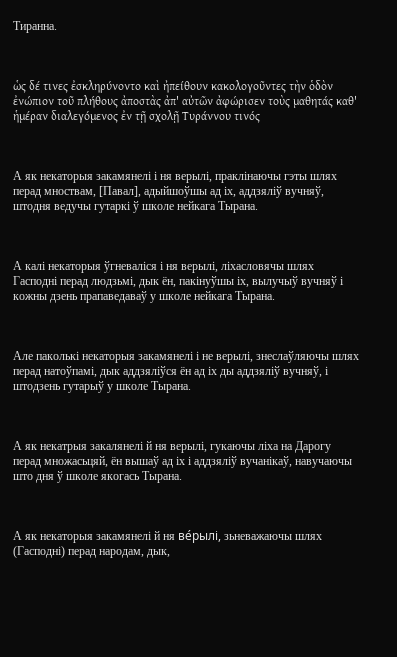Тиранна.



ὡς δέ τινες ἐσκληρύνοντο καὶ ἠπείθουν κακολογοῦντες τὴν ὁδὸν ἐνώπιον τοῦ πλήθους ἀποστὰς ἀπ' αὐτῶν ἀφώρισεν τοὺς μαθητάς καθ' ἡμέραν διαλεγόμενος ἐν τῇ σχολῇ Τυράννου τινός



А як некаторыя закамянелі і ня верылі, праклінаючы гэты шлях перад мноствам, [Павал], адыйшоўшы ад іх, аддзяліў вучняў, штодня ведучы гутаркі ў школе нейкага Тырана.



А калі некаторыя ўгневаліся і ня верылі, ліхасловячы шлях Гасподні перад людзьмі, дык ён, пакінуўшы іх, вылучыў вучняў і кожны дзень прапаведаваў у школе нейкага Тырана.



Але паколькі некаторыя закамянелі і не верылі, знеслаўляючы шлях перад натоўпамі, дык аддзяліўся ён ад іх ды аддзяліў вучняў, і штодзень гутарыў у школе Тырана.



А як некатрыя закалянелі й ня верылі, гукаючы ліха на Дарогу перад множасьцяй, ён вышаў ад іх і аддзяліў вучанікаў, навучаючы што дня ў школе якогась Тырана.



А як некаторыя закамянелі й ня ве́рылі, зьневажаючы шлях (Гасподні) перад народам, дык,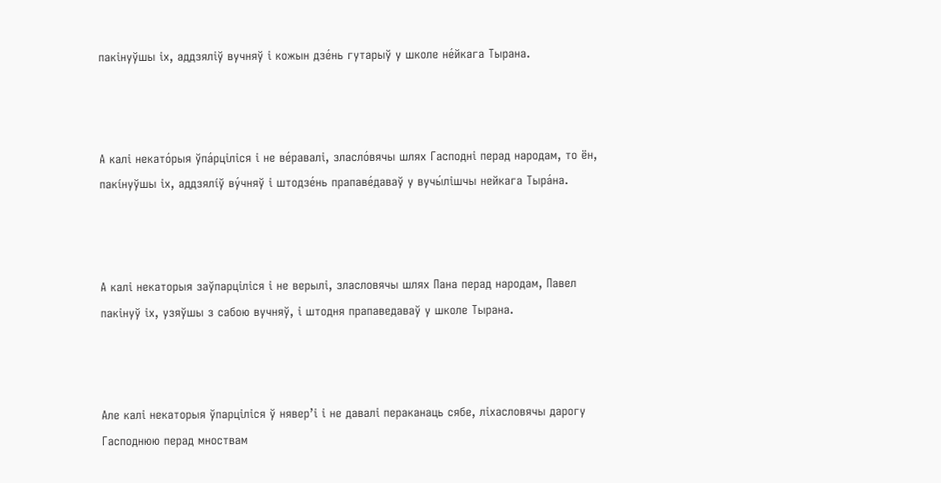пакінуўшы іх, аддзяліў вучняў і кожын дзе́нь гутарыў у школе не́йкага Тырана.



А калі некато́рыя ўпа́рціліся і не ве́равалі, зласло́вячы шлях Гасподні перад народам, то ён, пакíнуўшы іх, аддзялíў ву́чняў і штодзе́нь прапаве́даваў у вучы́лішчы нейкага Тыра́на.



А калі некаторыя заўпарціліся і не верылі, зласловячы шлях Пана перад народам, Павел пакінуў іх, узяўшы з сабою вучняў, і штодня прапаведаваў у школе Тырана.



Але калі некаторыя ўпарціліся ў нявер’і і не давалі пераканаць сябе, ліхасловячы дарогу Гасподнюю перад мноствам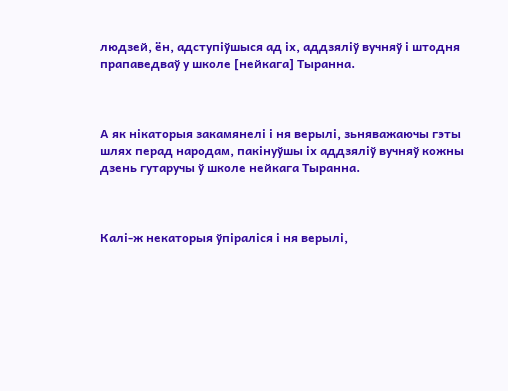людзей, ён, адступіўшыся ад іх, аддзяліў вучняў і штодня прапаведваў у школе [нейкага] Тыранна.



А як нікаторыя закамянелі і ня верылі, зьняважаючы гэты шлях перад народам, пакінуўшы іх аддзяліў вучняў кожны дзень гутаручы ў школе нейкага Тыранна.



Калі-ж некаторыя ўпіраліся і ня верылі,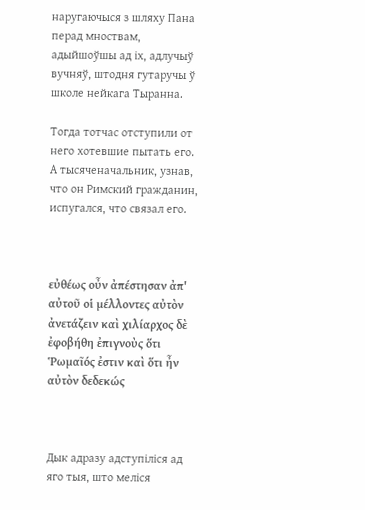наругаючыся з шляху Пана перад мноствам, адыйшоўшы ад іх, адлучыў вучняў, штодня гутаручы ў школе нейкага Тыранна.

Тогда тотчас отступили от него хотевшие пытать его. А тысяченачальник, узнав, что он Римский гражданин, испугался, что связал его.



εὐθέως οὖν ἀπέστησαν ἀπ' αὐτοῦ οἱ μέλλοντες αὐτὸν ἀνετάζειν καὶ χιλίαρχος δὲ ἐφοβήθη ἐπιγνοὺς ὅτι Ῥωμαῖός ἐστιν καὶ ὅτι ἦν αὐτὸν δεδεκώς



Дык адразу адступіліся ад яго тыя, што меліся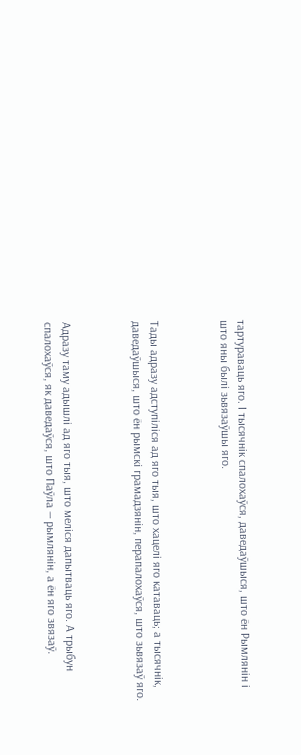тартураваць яго. І тысячнік спалохаўся, даведаўшыся, што ён Рымлянін і што яны былі зьвязаўшы яго.



Тады адразу адступіліся ад яго тыя, што хацелі яго катаваць; а тысячнік, даведаўшыся, што ён рымскі грамадзянін, перапалохаўся, што зьвязаў яго.



Адразу таму адышлі ад яго тыя, што меліся дапытваць яго. А трыбун спалохаўся, як даведаўся, што Паўла — рымлянін, а ён яго звязаў.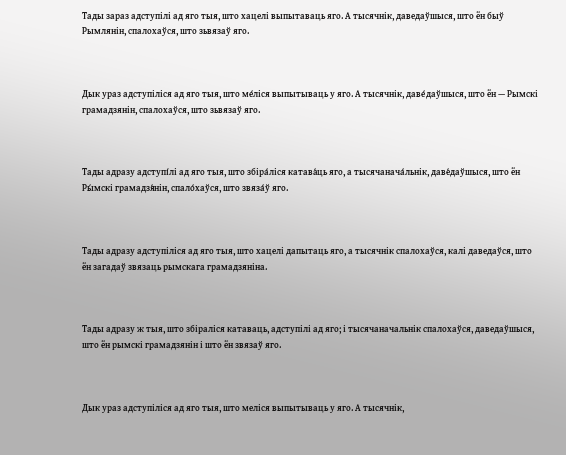Тады зараз адступілі ад яго тыя, што хацелі выпытаваць яго. А тысячнік, даведаўшыся, што ён быў Рымлянін, спалохаўся, што зьвязаў яго.



Дык ураз адступіліся ад яго тыя, што ме́ліся выпытываць у яго. А тысячнік, даве́даўшыся, што ён — Рымскі грамадзянін, спалохаўся, што зьвязаў яго.



Тады адразу адступíлі ад яго тыя, што збіра́ліся катава́ць яго, а тысячанача́льнік, даве́даўшыся, што ён Ры́мскі грамадзя́нін, спало́хаўся, што звяза́ў яго.



Тады адразу адступіліся ад яго тыя, што хацелі дапытаць яго, а тысячнік спалохаўся, калі даведаўся, што ён загадаў звязаць рымскага грамадзяніна.



Тады адразу ж тыя, што збіраліся катаваць, адступілі ад яго; і тысячаначальнік спалохаўся, даведаўшыся, што ён рымскі грамадзянін і што ён звязаў яго.



Дык ураз адступіліся ад яго тыя, што меліся выпытываць у яго. А тысячнік,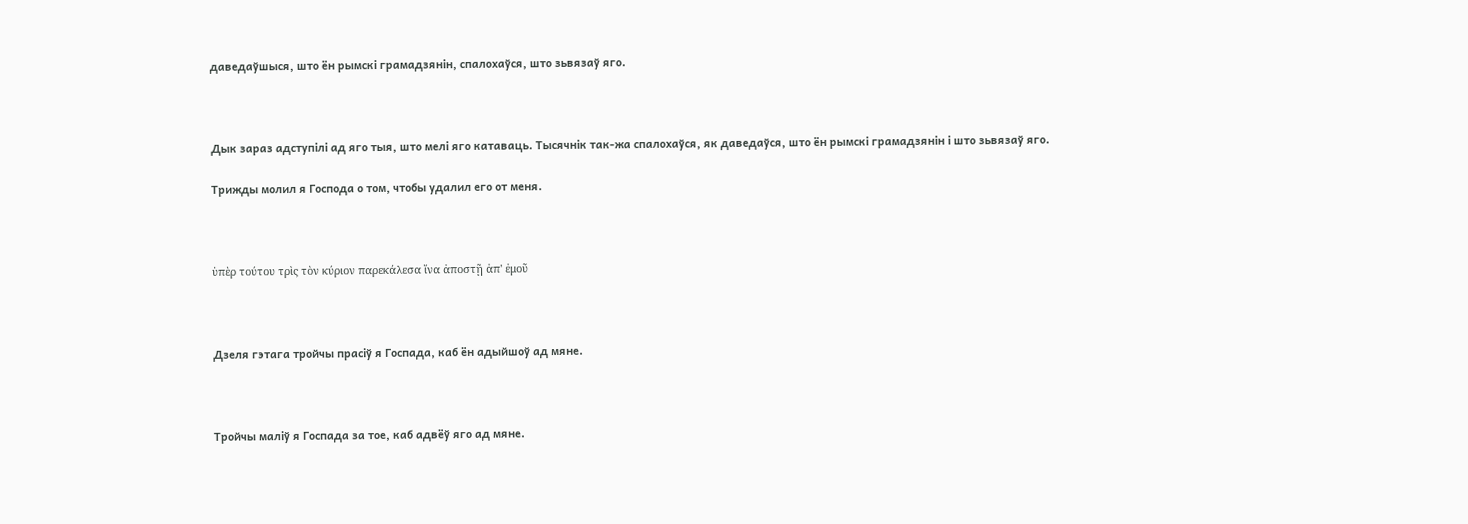даведаўшыся, што ён рымскі грамадзянін, спалохаўся, што зьвязаў яго.



Дык зараз адступілі ад яго тыя, што мелі яго катаваць. Тысячнік так-жа спалохаўся, як даведаўся, што ён рымскі грамадзянін і што зьвязаў яго.

Трижды молил я Господа о том, чтобы удалил его от меня.



ὑπὲρ τούτου τρὶς τὸν κύριον παρεκάλεσα ἵνα ἀποστῇ ἀπ' ἐμοῦ



Дзеля гэтага тройчы прасіў я Госпада, каб ён адыйшоў ад мяне.



Тройчы маліў я Госпада за тое, каб адвёў яго ад мяне.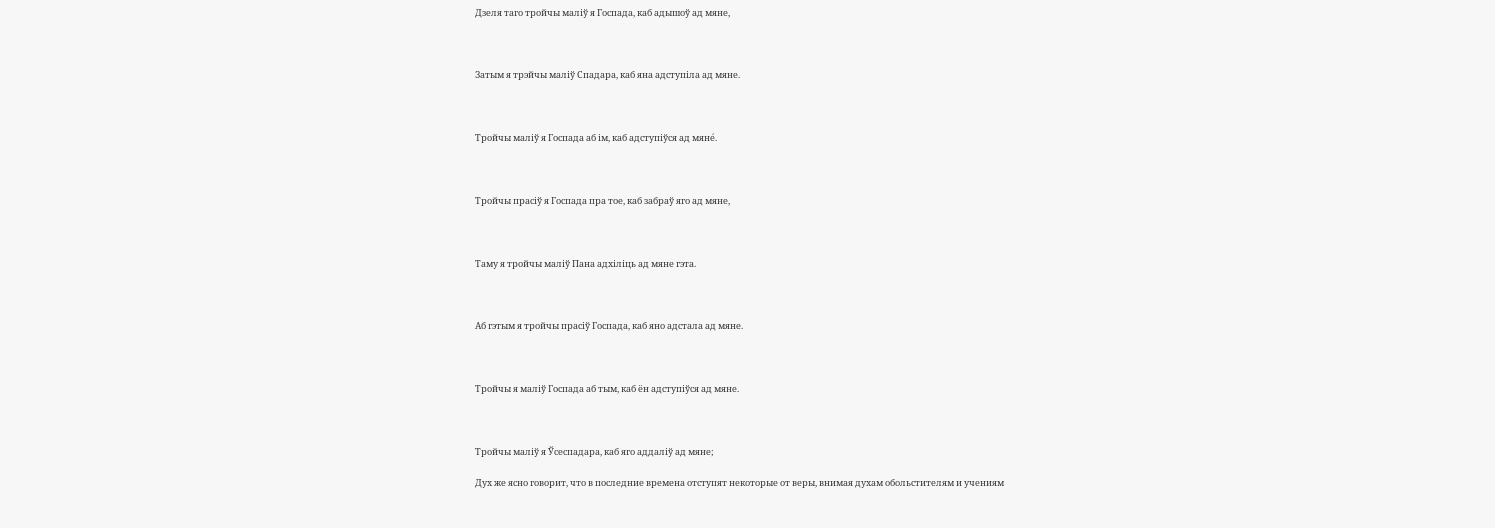Дзеля таго тройчы маліў я Госпада, каб адышоў ад мяне,



Затым я трэйчы маліў Спадара, каб яна адступіла ад мяне.



Тройчы маліў я Госпада аб ім, каб адступіўся ад мяне́.



Тройчы прасіў я Госпада пра тое, каб забраў яго ад мяне,



Таму я тройчы маліў Пана адхіліць ад мяне гэта.



Аб гэтым я тройчы прасіў Госпада, каб яно адстала ад мяне.



Тройчы я маліў Госпада аб тым, каб ён адступіўся ад мяне.



Тройчы маліў я Ўсеспадара, каб яго аддаліў ад мяне;

Дух же ясно говорит, что в последние времена отступят некоторые от веры, внимая духам обольстителям и учениям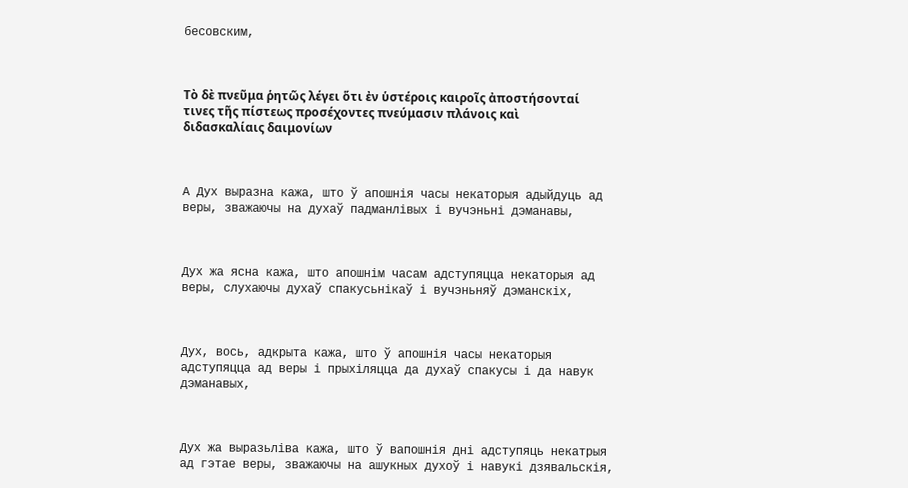бесовским,



Τὸ δὲ πνεῦμα ῥητῶς λέγει ὅτι ἐν ὑστέροις καιροῖς ἀποστήσονταί τινες τῆς πίστεως προσέχοντες πνεύμασιν πλάνοις καὶ διδασκαλίαις δαιμονίων



А Дух выразна кажа, што ў апошнія часы некаторыя адыйдуць ад веры, зважаючы на духаў падманлівых і вучэньні дэманавы,



Дух жа ясна кажа, што апошнім часам адступяцца некаторыя ад веры, слухаючы духаў спакусьнікаў і вучэньняў дэманскіх,



Дух, вось, адкрыта кажа, што ў апошнія часы некаторыя адступяцца ад веры і прыхіляцца да духаў спакусы і да навук дэманавых,



Дух жа выразьліва кажа, што ў вапошнія дні адступяць некатрыя ад гэтае веры, зважаючы на ашукных духоў і навукі дзявальскія,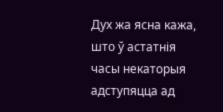Дух жа ясна кажа, што ў астатнія часы некаторыя адступяцца ад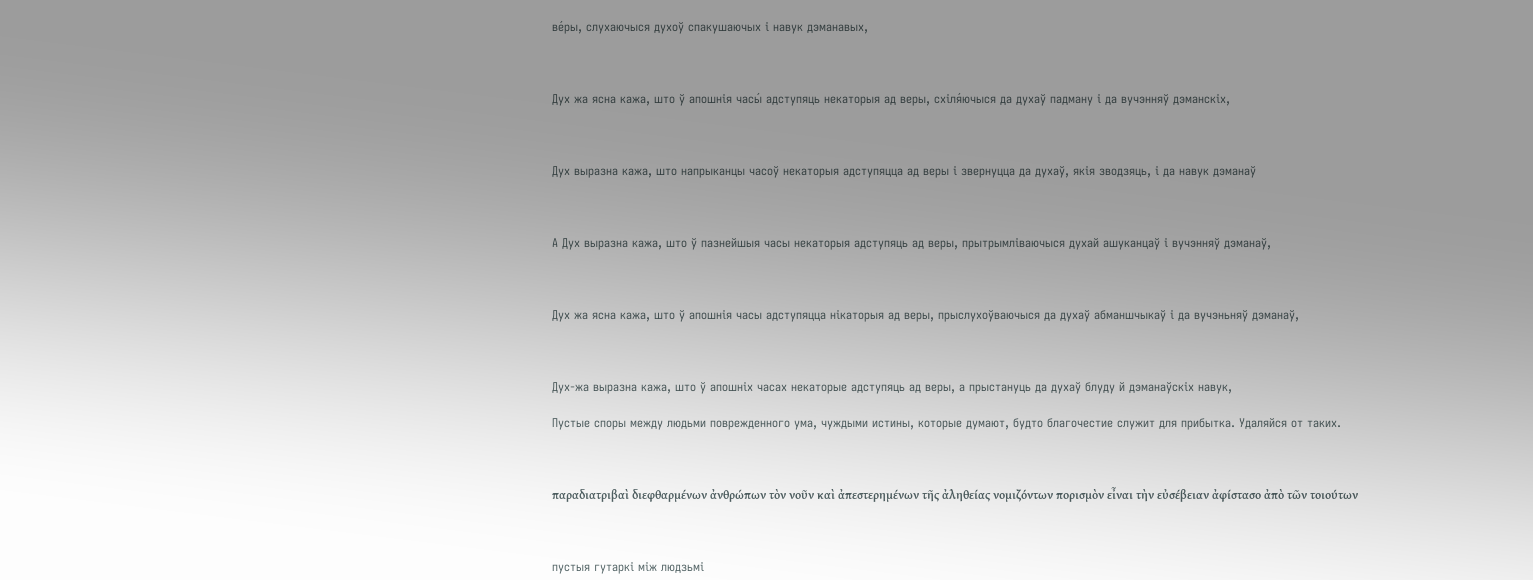ве́ры, слухаючыся духоў спакушаючых і навук дэманавых,



Дух жа ясна кажа, што ў апошнія часы́ адступяць некаторыя ад веры, схіля́ючыся да духаў падману і да вучэнняў дэманскіх,



Дух выразна кажа, што напрыканцы часоў некаторыя адступяцца ад веры і звернуцца да духаў, якія зводзяць, і да навук дэманаў



А Дух выразна кажа, што ў пазнейшыя часы некаторыя адступяць ад веры, прытрымліваючыся духай ашуканцаў і вучэнняў дэманаў,



Дух жа ясна кажа, што ў апошнія часы адступяцца нікаторыя ад веры, прыслухоўваючыся да духаў абманшчыкаў і да вучэньняў дэманаў,



Дух-жа выразна кажа, што ў апошніх часах некаторые адступяць ад веры, а прыстануць да духаў блуду й дэманаўскіх навук,

Пустые споры между людьми поврежденного ума, чуждыми истины, которые думают, будто благочестие служит для прибытка. Удаляйся от таких.



παραδιατριβαὶ διεφθαρμένων ἀνθρώπων τὸν νοῦν καὶ ἀπεστερημένων τῆς ἀληθείας νομιζόντων πορισμὸν εἶναι τὴν εὐσέβειαν ἀφίστασο ἀπὸ τῶν τοιούτων



пустыя гутаркі між людзьмі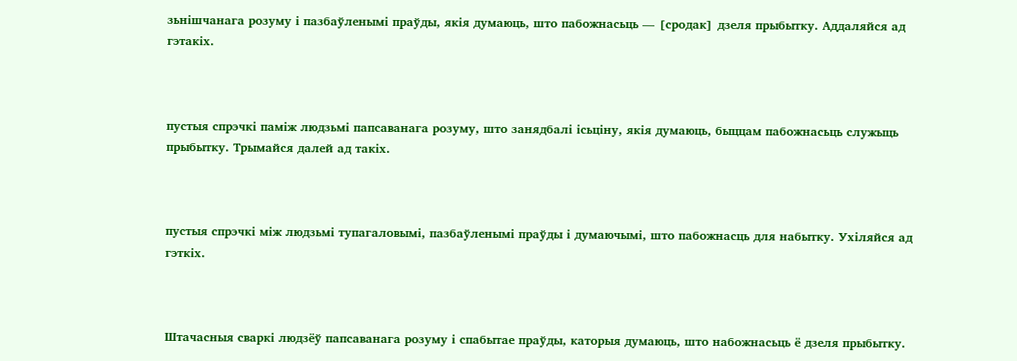зьнішчанага розуму і пазбаўленымі праўды, якія думаюць, што пабожнасьць — [сродак] дзеля прыбытку. Аддаляйся ад гэтакіх.



пустыя спрэчкі паміж людзьмі папсаванага розуму, што занядбалі ісьціну, якія думаюць, быццам пабожнасьць служыць прыбытку. Трымайся далей ад такіх.



пустыя спрэчкі між людзьмі тупагаловымі, пазбаўленымі праўды і думаючымі, што пабожнасць для набытку. Ухіляйся ад гэткіх.



Штачасныя сваркі людзёў папсаванага розуму і спабытае праўды, каторыя думаюць, што набожнасьць ё дзеля прыбытку.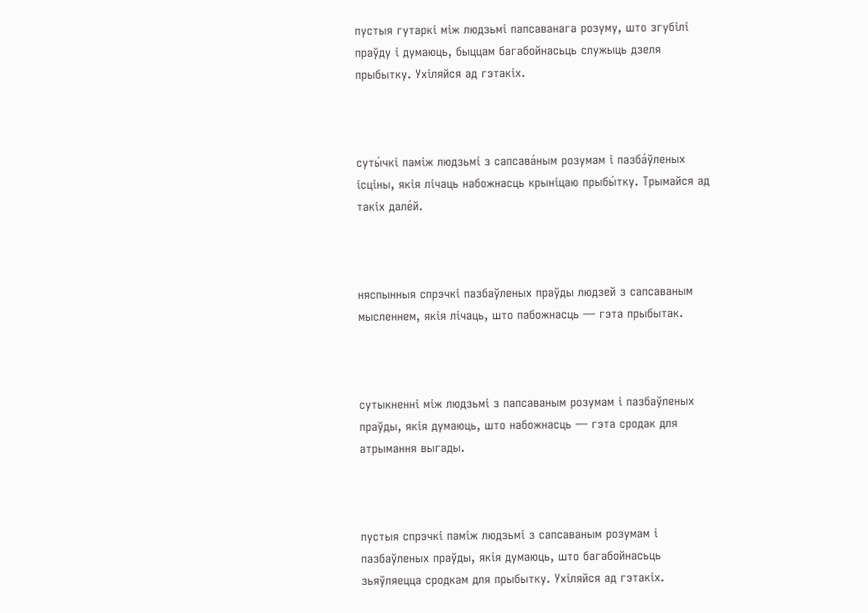пустыя гутаркі між людзьмі папсаванага розуму, што згубілі праўду і думаюць, быццам багабойнасьць служыць дзеля прыбытку. Ухіляйся ад гэтакіх.



суты́чкі паміж людзьмі з сапсава́ным розумам і пазба́ўленых ісціны, якія лічаць набожнасць крыніцаю прыбы́тку. Трымайся ад такіх дале́й.



няспынныя спрэчкі пазбаўленых праўды людзей з сапсаваным мысленнем, якія лічаць, што пабожнасць — гэта прыбытак.



сутыкненні між людзьмі з папсаваным розумам і пазбаўленых праўды, якія думаюць, што набожнасць — гэта сродак для атрымання выгады.



пустыя спрэчкі паміж людзьмі з сапсаваным розумам і пазбаўленых праўды, якія думаюць, што багабойнасьць зьяўляецца сродкам для прыбытку. Ухіляйся ад гэтакіх.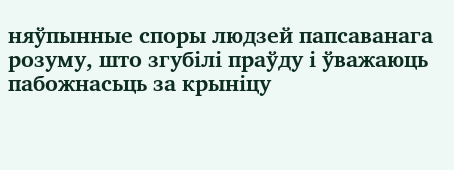няўпынные споры людзей папсаванага розуму, што згубілі праўду і ўважаюць пабожнасьць за крыніцу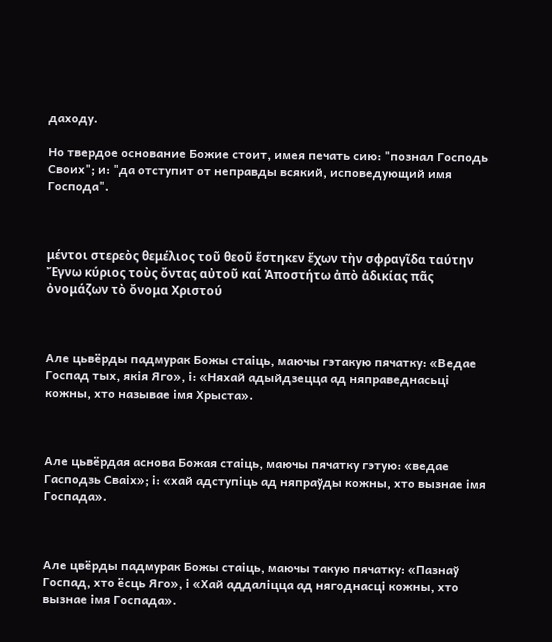даходу.

Но твердое основание Божие стоит, имея печать сию: "познал Господь Своих"; и: "да отступит от неправды всякий, исповедующий имя Господа".



μέντοι στερεὸς θεμέλιος τοῦ θεοῦ ἕστηκεν ἔχων τὴν σφραγῖδα ταύτην Ἔγνω κύριος τοὺς ὄντας αὐτοῦ καί Ἀποστήτω ἀπὸ ἀδικίας πᾶς ὀνομάζων τὸ ὄνομα Χριστού



Але цьвёрды падмурак Божы стаіць, маючы гэтакую пячатку: «Ведае Госпад тых, якія Яго», і: «Няхай адыйдзецца ад няправеднасьці кожны, хто называе імя Хрыста».



Але цьвёрдая аснова Божая стаіць, маючы пячатку гэтую: «ведае Гасподзь Сваіх»; і: «хай адступіць ад няпраўды кожны, хто вызнае імя Госпада».



Але цвёрды падмурак Божы стаіць, маючы такую пячатку: «Пазнаў Госпад, хто ёсць Яго», і «Хай аддаліцца ад нягоднасці кожны, хто вызнае імя Госпада».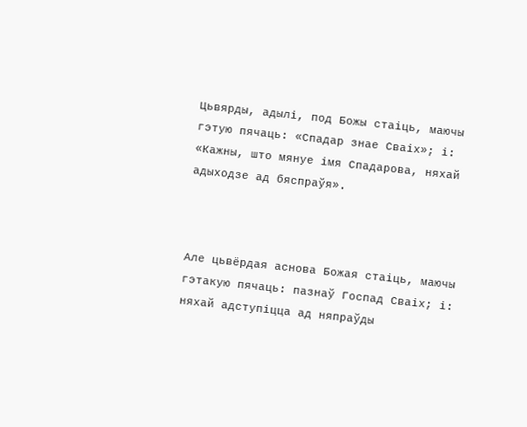Цьвярды, адылі, под Божы стаіць, маючы гэтую пячаць: «Спадар знае Сваіх»; і: «Кажны, што мянуе імя Спадарова, няхай адыходзе ад бяспраўя».



Але цьвёрдая аснова Божая стаіць, маючы гэтакую пячаць: пазнаў Госпад Сваіх; і: няхай адступіцца ад няпраўды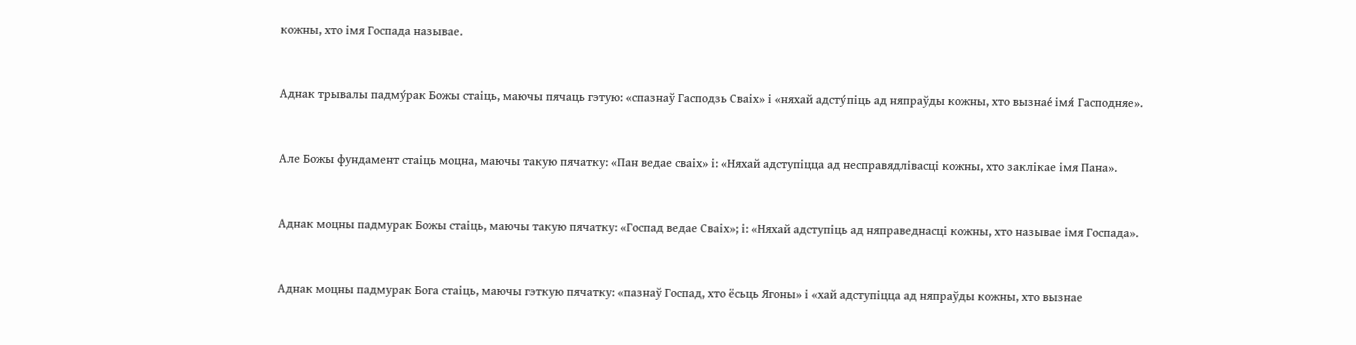кожны, хто імя Госпада называе.



Аднак трывалы падму́рак Божы стаіць, маючы пячаць гэтую: «спазнаў Гасподзь Сваіх» і «няхай адсту́піць ад няпраўды кожны, хто вызнае́ імя́ Гасподняе».



Але Божы фундамент стаіць моцна, маючы такую пячатку: «Пан ведае сваіх» і: «Няхай адступіцца ад несправядлівасці кожны, хто заклікае імя Пана».



Аднак моцны падмурак Божы стаіць, маючы такую пячатку: «Госпад ведае Сваіх»; і: «Няхай адступіць ад няправеднасці кожны, хто называе імя Госпада».



Аднак моцны падмурак Бога стаіць, маючы гэткую пячатку: «пазнаў Госпад, хто ёсьць Ягоны» і «хай адступіцца ад няпраўды кожны, хто вызнае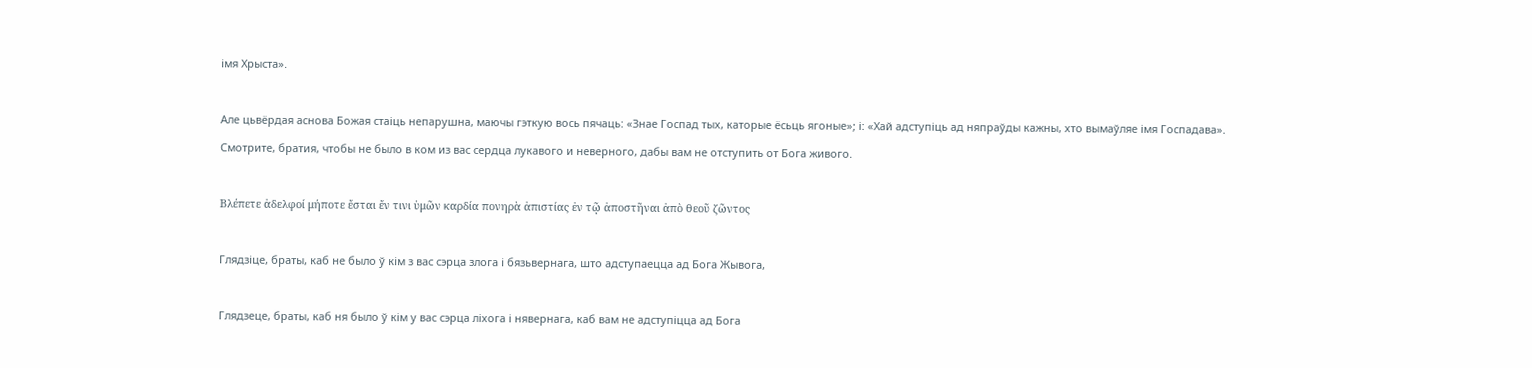імя Хрыста».



Але цьвёрдая аснова Божая стаіць непарушна, маючы гэткую вось пячаць: «Знае Госпад тых, каторые ёсьць ягоные»; і: «Хай адступіць ад няпраўды кажны, хто вымаўляе імя Госпадава».

Смотрите, братия, чтобы не было в ком из вас сердца лукавого и неверного, дабы вам не отступить от Бога живого.



Βλέπετε ἀδελφοί μήποτε ἔσται ἔν τινι ὑμῶν καρδία πονηρὰ ἀπιστίας ἐν τῷ ἀποστῆναι ἀπὸ θεοῦ ζῶντος



Глядзіце, браты, каб не было ў кім з вас сэрца злога і бязьвернага, што адступаецца ад Бога Жывога,



Глядзеце, браты, каб ня было ў кім у вас сэрца ліхога і нявернага, каб вам не адступіцца ад Бога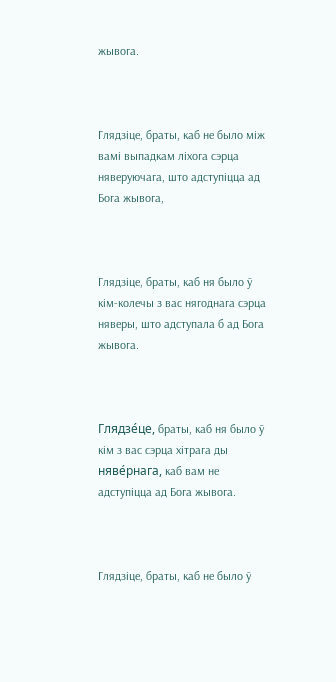жывога.



Глядзіце, браты, каб не было між вамі выпадкам ліхога сэрца няверуючага, што адступіцца ад Бога жывога,



Глядзіце, браты, каб ня было ў кім-колечы з вас нягоднага сэрца няверы, што адступала б ад Бога жывога.



Глядзе́це, браты, каб ня было ў кім з вас сэрца хітрага ды няве́рнага, каб вам не адступіцца ад Бога жывога.



Глядзіце, браты, каб не было ў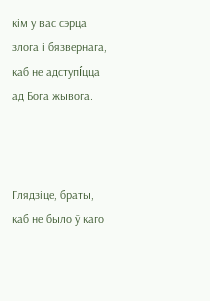кім у вас сэрца злога і бязвернага, каб не адступíцца ад Бога жывога.



Глядзіце, браты, каб не было ў каго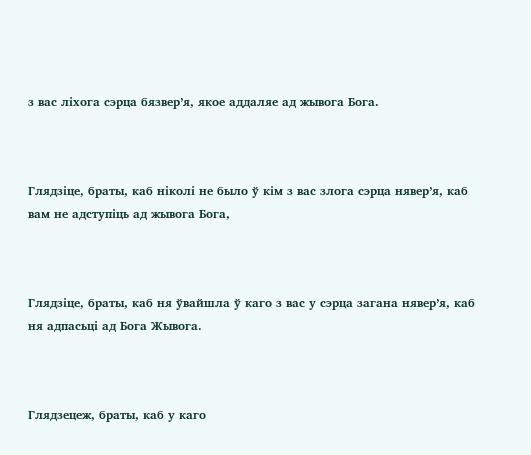з вас ліхога сэрца бязвер’я, якое аддаляе ад жывога Бога.



Глядзіце, браты, каб ніколі не было ў кім з вас злога сэрца нявер’я, каб вам не адступіць ад жывога Бога,



Глядзіце, браты, каб ня ўвайшла ў каго з вас у сэрца загана нявер’я, каб ня адпасьці ад Бога Жывога.



Глядзецеж, браты, каб у каго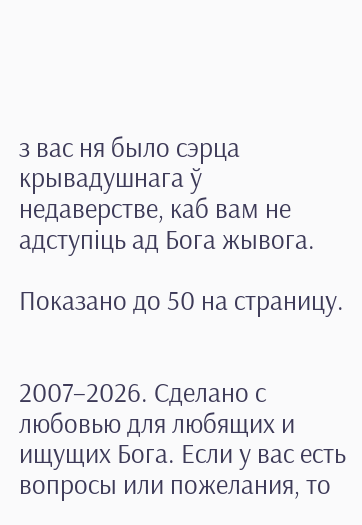з вас ня было сэрца крывадушнага ў недаверстве, каб вам не адступіць ад Бога жывога.

Показано до 50 на страницу.


2007–2026. Сделано с любовью для любящих и ищущих Бога. Если у вас есть вопросы или пожелания, то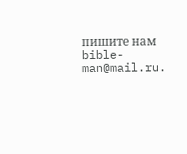пишите нам bible-man@mail.ru.